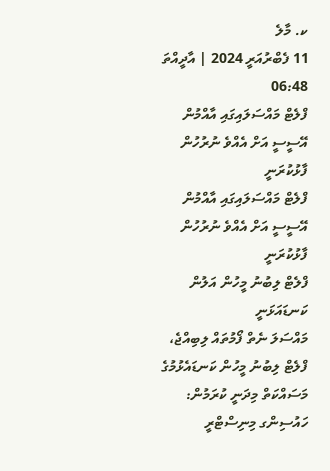ކ. މާލެ
11 ފެބްރުއަރީ 2024 | އާދީއްތަ 06:48
ފްލެޓް މައްސަލައިގައި އާއްމުން އޭސީސީ އަށް އެއްވެ ނުރުހުން ފާޅުކުރަނީ
ފްލެޓް މައްސަލައިގައި އާއްމުން އޭސީސީ އަށް އެއްވެ ނުރުހުން ފާޅުކުރަނީ
ފްލެޓް ލިބުނު މީހުން އަލުން ކަނޑައަޅަނީ
މައްސަލަ ނެތް ފޯމުތައް ލިބިއްޖެ، ފްލެޓް ލިބުނު މީހުން ކަނޑައެޅުމުގެ މަސައްކަތް މިދަނީ ކުރަމުން: ހައުސިންގ މިނިސްޓްރީ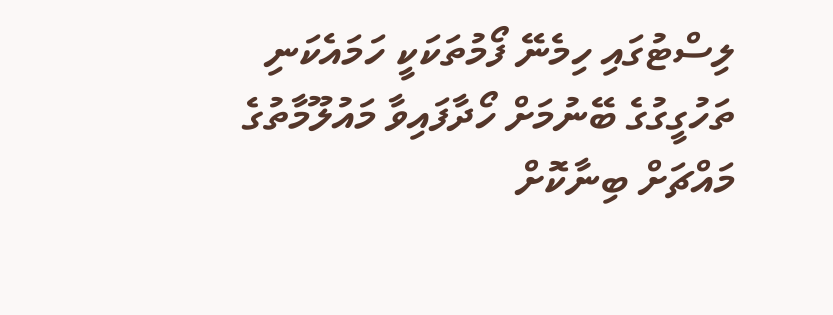ލިސްޓުގައި ހިމެނޭ ފޯމުތަކަކީ ހަމައެކަނި ތަހުގީގުގެ ބޭނުމަށް ހޯދާފައިވާ މައުލޫމާތުގެ މައްޗަށް ބިނާކޮށް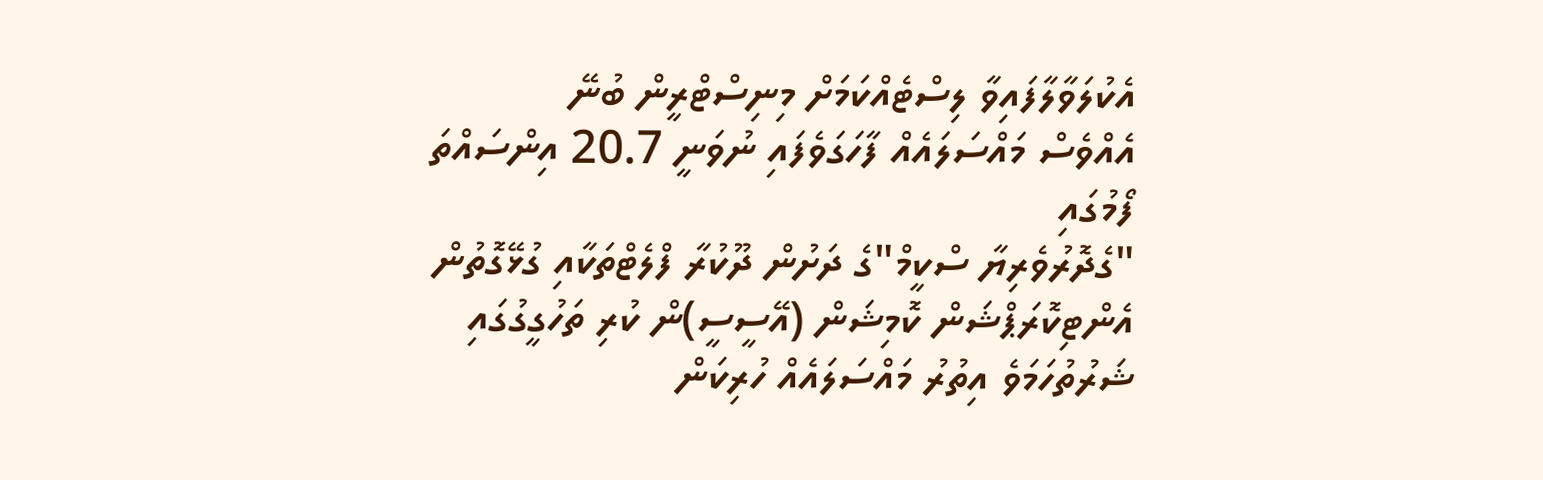އެކުލަވާލާފައިވާ ލިސްޓެއްކަމަށް މިނިސްޓްރީން ބުނޭ
އެއްވެސް މައްސަލައެއް ފާހަގަވެފައި ނުވަނީ 20.7 އިންސައްތަ ފޯމުގައި
"ގެދޮރުވެރިޔާ ސްކީމް"ގެ ދަށުން ދޫކުރާ ފްލެޓްތަކާއި ގުޅޭގޮތުން އެންޓިކޮރަޕްޝަން ކޮމިޝަން (އޭސީސީ)ން ކުރި ތަހުގީގުގައި ޝަރުތުހަމަވެ އިތުރު މައްސަލައެއް ހުރިކަން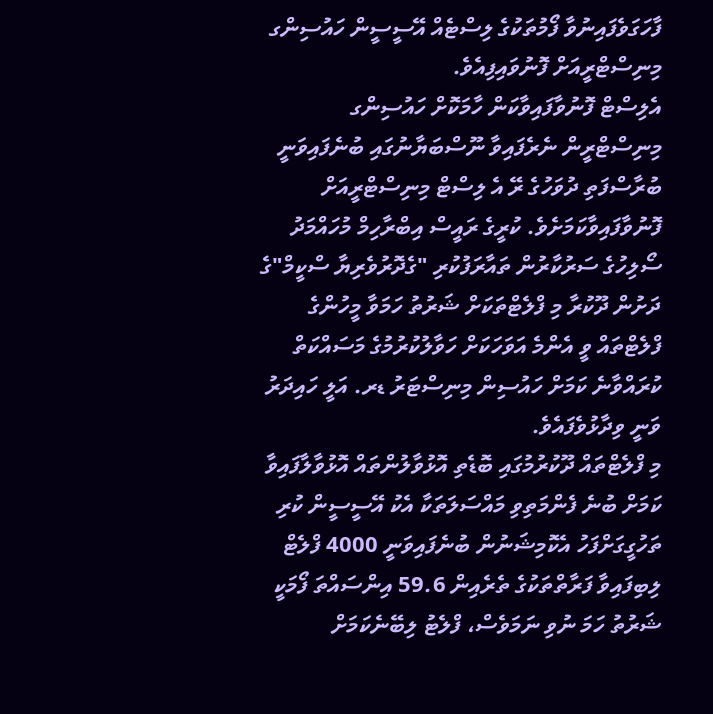ފާހަގަވެފައިނުވާ ފޯމުތަކުގެ ލިސްޓެއް އޭސީސީން ހައުސިންގ މިނިސްޓްރީއަށް ފޮނުވައިފިއެވެ.
އެލިސްޓް ފޮނުވާފައިވާކަން ހާމަކޮށް ހައުސިންގ މިނިސްޓްރީން ނެރެފައިވާ ނޫސްބަޔާނުގައި ބުނެފައިވަނީ ބުރާސްފަތި ދުވަހުގެ ރޭ އެ ލިސްޓް މިނިސްޓްރީއަށް ފޮނުވާފައިވާކަމަށެވެ. ކުރީގެ ރައީސް އިބްރާހިމް މުހައްމަދު ސޯލިހުގެ ސަރުކާރުން ތައާރަފުކުރި "ގެދޮރުވެރިޔާ ސްކީމް"ގެ ދަށުން ދޫކުރާ މި ފްލެޓްތަކަށް ޝަރުތު ހަމަވާ މީހުންގެ ފްލެޓްތައް ވީ އެންމެ އަވަހަކަށް ހަވާލުކުރުމުގެ މަސައްކަތް ކުރައްވާނެ ކަމަށް ހައުސިން މިނިސްޓަރު ޑރ. އަލީ ހައިދަރު ވަނީ ވިދާޅުވެފައެވެ.
މި ފްލެޓްތައް ދޫކުރުމުގައި ބޮޑެތި އޮޅުވާލުންތައް އޮޅުވާލާފައިވާ ކަމަށް ބުނެ ފެންމަތިވި މައްސަލަތަކާ އެކު އޭސީސީން ކުރި ތަހުގީގަށްފަހު އެކޮމިޝަނުން ބުނެފައިވަނީ 4000 ފްލެޓް ލިބިފައިވާ ފަރާތްތަކުގެ ތެރެއިން 59.6 އިންސައްތަ ފޯމަކީ ޝަރުތު ހަމަ ނުވި ނަމަވެސް، ފްލެޓު ލިބޭނެކަމަށް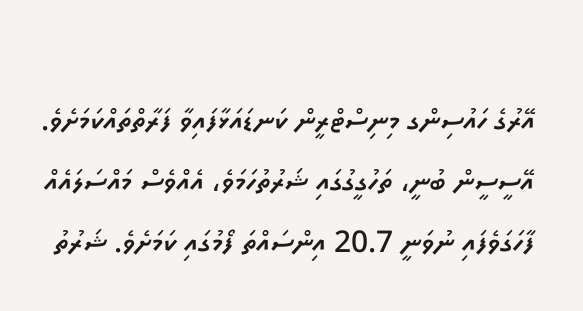އޭރުގެ ހައުސިންގ މިނިސްޓްރީން ކަނޑައަޅާފައިވާ ފަރާތްތައްކަމަށެވެ. އޭސީސީން ބުނީ، ތަހުގީގުގައި ޝަރުތުހަމަވެ، އެއްވެސް މައްސަލައެއް ފާހަގަވެފައި ނުވަނީ 20.7 އިންސައްތަ ފޯމުގައި ކަމަށެވެ. ޝަރުތު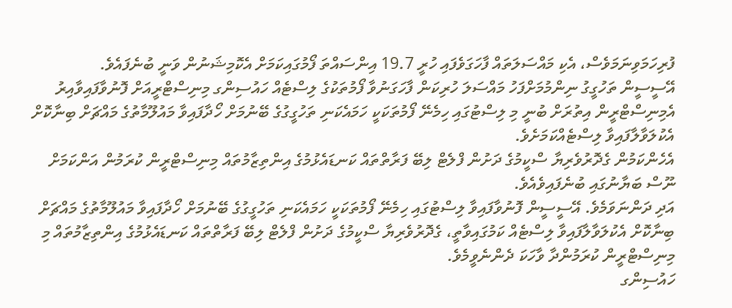ފުރިހަމަވިނަމަވެސް، އެކި މައްސަލަތައް ފާހަގަވެފައި ހުރީ 19.7 އިންސައްތަ ފޯމުގައިކަމަށް އެކޮމިޝަނުން ވަނީ ބުނެފައެވެ.
އޭސީސީން ތަހުގީގު ނިންމުމަށްފަހު މައްސަލަ ހުރިކަން ފާހަގަނުވާ ފޯމުތަކުގެ ލިސްޓެއް ހައުސިންގ މިނިސްޓްރީއަށް ފޮނުވާފައިވާއިރު އެމިނިސްޓްރީން އިތުރަށް ބުނީ މި ލިސްޓުގައި ހިމެނޭ ފޯމުތަކަކީ ހަމައެކަނި ތަހުގީގުގެ ބޭނުމަށް ހޯދާފައިވާ މައުލޫމާތުގެ މައްޗަށް ބިނާކޮށް އެކުލަވާލާފައިވާ ލިސްޓެއްކަމަށެވެ.
އެހެންކަމުން ގެދޮރުވެރިޔާ ސްކީމުގެ ދަށުން ފްލެޓް ލިބޭ ފަރާތްތައް ކަނޑައެޅުމުގެ އިންތިޒާމުތައް މިނިސްޓްރީން ކުރަމުން އަންކަމަށް ނޫސް ބަޔާނުގައި ބުނެފައިވެއެވެ.
އަދި ދަންނަވަމެވެ. އޭސީސީން ފޮނުވާފައިވާ ލިސްޓުގައި ހިމެނޭ ފޯމުތަކަކީ ހަމައެކަނި ތަހުގީގުގެ ބޭނުމަށް ހޯދާފައިވާ މައުލޫމާތުގެ މައްޗަށް ބިނާކޮށް އެކުލަވާލާފައިވާ ލިސްޓެއް ކަމުގައިވާތީ، ގެދޮރުވެރިޔާ ސްކީމުގެ ދަށުން ފްލެޓް ލިބޭ ފަރާތްތައް ކަނޑައެޅުމުގެ އިންތިޒާމުތައް މި މިނިސްޓްރީން ކުރަމުންދާ ވާހަކަ ދެންނެވީމެވެ.
ހައުސިންގ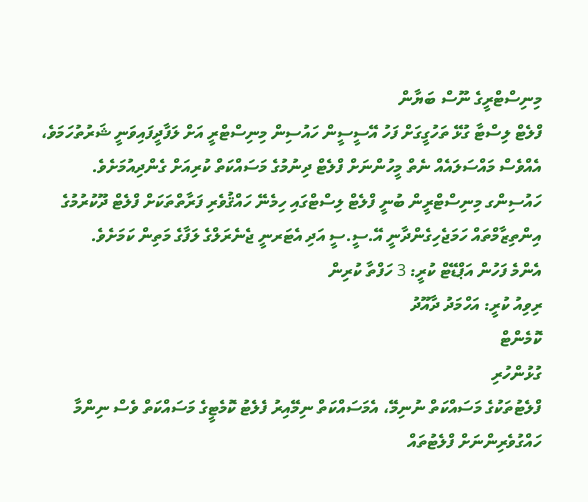މިނިސްޓްރީގެ ނޫސް ބަޔާން
ފްލެޓް ލިސްޓާ ގުޅޭ ތަހުގީގަށް ފަހު އޭސީސީން ހައުސިން މިނިސްޓްރީ އަށް ލަފާދީފައިވަނީ ޝަރުތުހަމަވެ، އެއްވެސް މައްސަލައެއް ނެތް މީހުންނަށް ފްލެޓް ދިނުމުގެ މަސައްކަތް ކުރިއަށް ގެންދިއުމަށެވެ.
ހައުސިންގ މިނިސްޓްރީން ބުނީ ފްލެޓް ލިސްޓްގައި ހިމެނޭ ހައްޤުވެރި ފަރާތްތަކަށް ފްލެޓް ދޫކުރުމުގެ އިންތިޒާމްތައް ހަމަޖެހިގެންދާނީ އޭ.ސީ.ސީ އަދި އެޓަރނީ ޖެނެރަލްގެ ލަފާގެ މަތިން ކަމަށެވެ.
އެންމެ ފަހުން އަޕްޑޭޓް ކުރީ: 3 ހަފްތާ ކުރިން
ރިވިއު ކުރީ: އަހްމަދު ދާއޫދު
ކޮމެންޓް
ގުޅުންހުރި
ފްލެޓުތަކުގެ މަސައްކަތް ނުނިމޭ، އެމަސައްކަތް ނިމޭއިރު ފެލެޓު ކޮމެޓީގެ މަސައްކަތް ވެސް ނިންމާ ހައްގުވެރިންނަށް ފްލެޓުތައް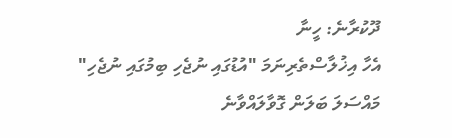ދޫކުރާނެ: ހީނާ
އެހާ އިޚުލާސްތެރިނަމަ "އުޑުގައި ނުޖެހި ބިމުގައި ނުޖެހި" މައްސަލަ ބަލަން ގޮވާލައްވާނެ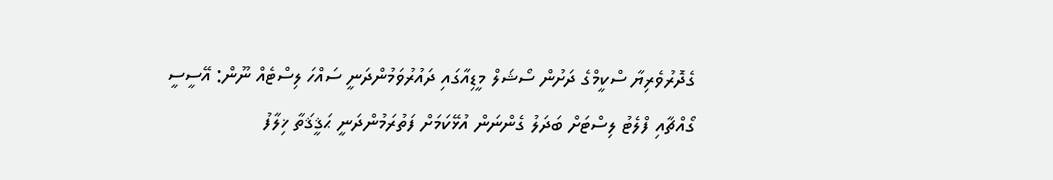ގެދޮރުވެރިޔާ ސްކީމްގެ ދަށުން ސޯޝަލް މީޑިއާގައި ދައުރުވަމުންދަނީ ސައްހަ ލިސްޓެއް ނޫން: އޭސީސީ
ގޯއްޗާއި ފްލެޓު ލިސްޓަށް ބަދަލު ގެންނަން އުޅޭކަމަށް ފަތުރަމުންދަނީ ޙަޤީޤަތާ ޚިލާފު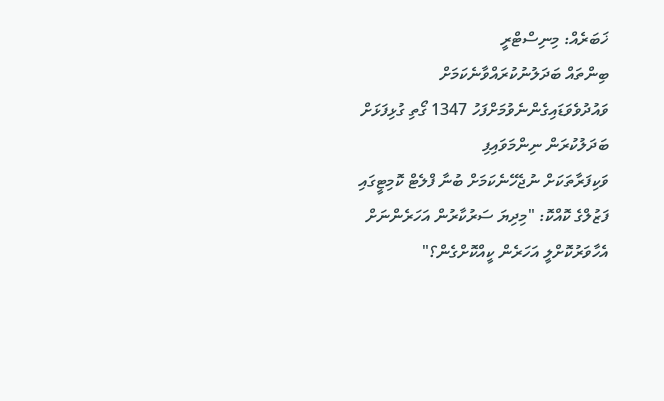ޚަބަރެއް: މިނިސްޓްރީ
ބިންތައް ބަދަލުނުކުރައްވާނެކަމަށް ވައުދުވެވަޑައިގެންނެވުމަށްފަހު 1347 ގޯތި ގުޅިފަޅަށް ބަދަލުކުރަން ނިންމަވައިފި
ވަކިފަރާތަކަށް ނުޖެހޭނެކަމަށް ބުނާ ފްލެޓް ކޮމިޓީގައި ފަޒުލްގެ ކޮއްކޮ: "މިދިޔަ ސަރުކާރުން އަހަރެންނަށް އެހާވަރުކޮށްލީ އަހަރެން ކީއްކޮށްގެން؟"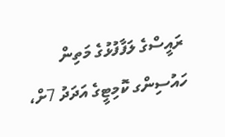ރައީސްގެ ލަފާފުޅުގެ މަތިން ހައުސިންގ ކޮމިޓީގެ އަދަދު 7ށް،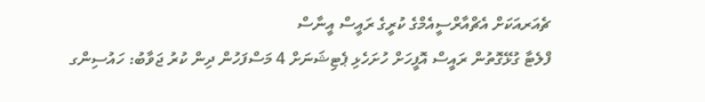ޗެއަރއަކަށް އެޗްއާރްސީއެމްގެ ކުރީގެ ރައީސް އީނާސް
ފްލެޓާ ގުޅޭގޮތުން ރައީސް އޮފީހަށް ހުށަހެޅި ޕެޓިޝަނަށް 4 މަސްފަހުން ދިން ކުރު ޖަވާބު: ހައުސިންގ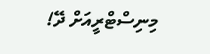މިނިސްޓްރީއަށް ދޭ!